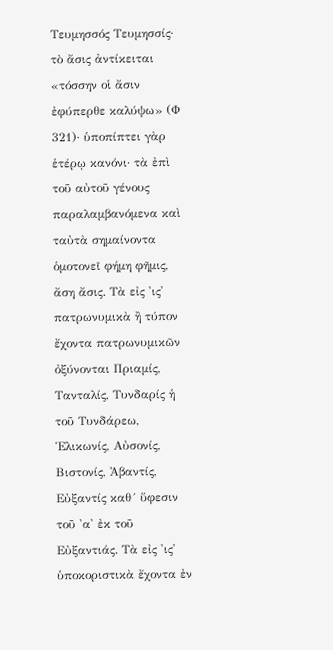Τευμησσός Τευμησσίς· τὸ ἄσις ἀντίκειται «τόσσην οἱ ἄσιν ἐφύπερθε καλύψω» (Φ 321)· ὑποπίπτει γὰρ ἑτέρῳ κανόνι· τὰ ἐπὶ τοῦ αὐτοῦ γένους παραλαμβανόμενα καὶ ταὐτὰ σημαίνοντα ὁμοτονεῖ φήμη φῆμις, ἄση ἄσις. Τὰ εἰς 'ις' πατρωνυμικὰ ἢ τύπον ἔχοντα πατρωνυμικῶν ὀξύνονται Πριαμίς, Τανταλίς, Τυνδαρίς ἡ τοῦ Τυνδάρεω, Ἑλικωνίς, Αὐσονίς, Βιστονίς, Ἀβαντίς, Εὐξαντίς καθ´ ὕφεσιν τοῦ 'α' ἐκ τοῦ Εὐξαντιάς. Τὰ εἰς 'ις' ὑποκοριστικὰ ἔχοντα ἐν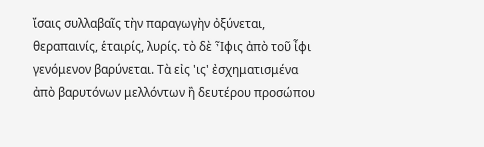ἴσαις συλλαβαῖς τὴν παραγωγὴν ὀξύνεται, θεραπαινίς, ἑταιρίς, λυρίς. τὸ δὲ Ἶφις ἀπὸ τοῦ ἶφι γενόμενον βαρύνεται. Τὰ εἰς 'ις' ἐσχηματισμένα ἀπὸ βαρυτόνων μελλόντων ἢ δευτέρου προσώπου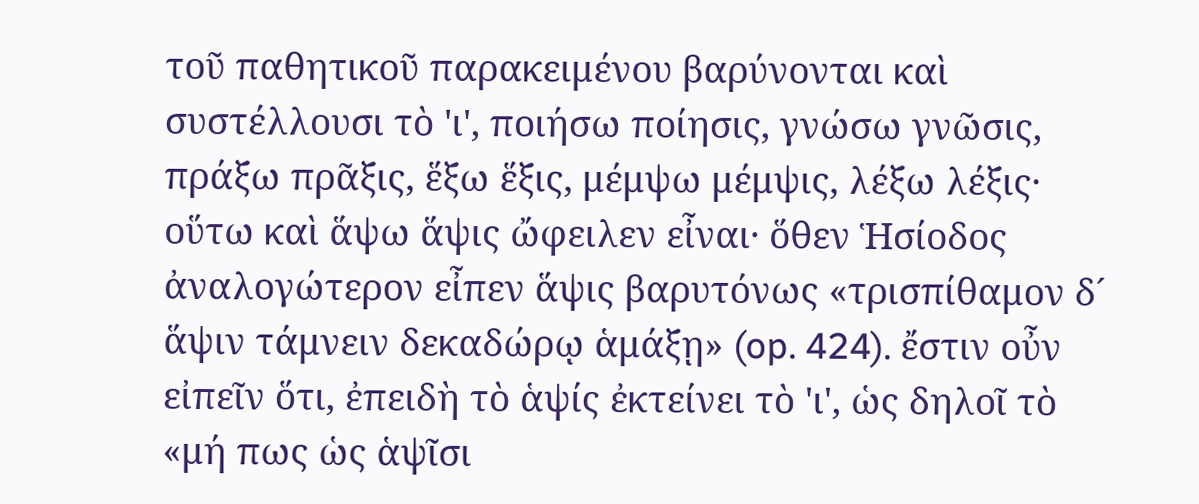τοῦ παθητικοῦ παρακειμένου βαρύνονται καὶ συστέλλουσι τὸ 'ι', ποιήσω ποίησις, γνώσω γνῶσις, πράξω πρᾶξις, ἕξω ἕξις, μέμψω μέμψις, λέξω λέξις· οὕτω καὶ ἅψω ἅψις ὤφειλεν εἶναι· ὅθεν Ἡσίοδος ἀναλογώτερον εἶπεν ἅψις βαρυτόνως «τρισπίθαμον δ´ ἅψιν τάμνειν δεκαδώρῳ ἁμάξῃ» (op. 424). ἔστιν οὖν εἰπεῖν ὅτι, ἐπειδὴ τὸ ἁψίς ἐκτείνει τὸ 'ι', ὡς δηλοῖ τὸ «μή πως ὡς ἁψῖσι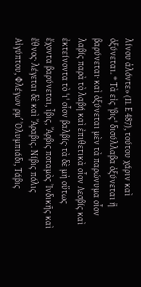λίνου ἁλόντε» (Il. Ε 487), τούτου χάριν καὶ ὀξύνεται. * Τὰ εἰς 'βις' δισύλλαβα ὀξύνεται ἢ βαρύνεται· καὶ ὀξύνεται μὲν τὰ παρώνυμα οἷον λαβίς παρὰ τὸ λαβή καὶ ἐπιθετικὰ οἷον Λεσβίς καὶ ἐκτείνοντα τὸ 'ι' οἷον βαλβίς· τὰ δὲ μὴ οὕτως ἔχοντα βαρύνεται, ἶβις, Ἄρβις ποταμὸς Ἰνδικῆς καὶ ἔθνος· λέγεται δὲ καὶ Ἄραβις. Νίβις πόλις Αἰγύπτου, Φλέγων ρμʹ Ὀλυμπιάδι, Τάβις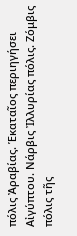πόλις Ἀραβίας. Ἑκαταῖος περιηγήσει Αἰγύπτου. Νάρβις Ἰλλυρίας πόλις. Ζόμβις πόλις τῆς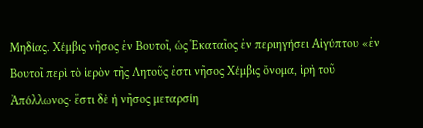Μηδίας. Χέμβις νῆσος ἐν Βουτοῖ, ὡς Ἑκαταῖος ἐν περιηγήσει Αἰγύπτου «ἐν Βουτοῖ περὶ τὸ ἱερὸν τῆς Λητοῦς ἐστι νῆσος Χέμβις ὄνομα, ἱρὴ τοῦ Ἀπόλλωνος· ἔστι δὲ ἡ νῆσος μεταρσίη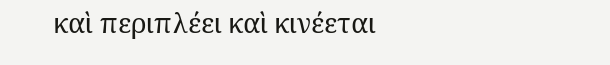καὶ περιπλέει καὶ κινέεται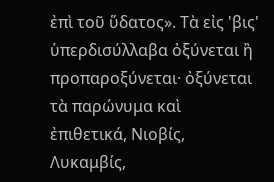ἐπὶ τοῦ ὕδατος». Τὰ εἰς 'βις' ὑπερδισύλλαβα ὀξύνεται ἢ προπαροξύνεται· ὀξύνεται τὰ παρώνυμα καὶ ἐπιθετικά, Νιοβίς, Λυκαμβίς,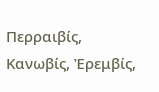Περραιβίς, Κανωβίς, Ἐρεμβίς,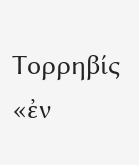Τορρηβίς «ἐν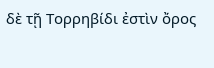δὲ τῇ Τορρηβίδι ἐστὶν ὄρος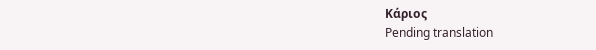Κάριος
Pending translation